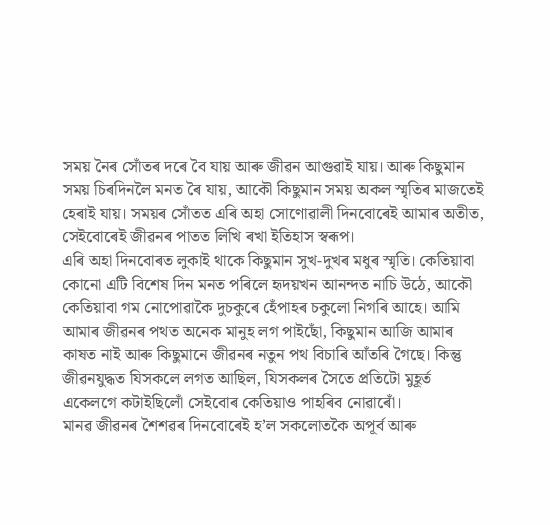সময় নৈৰ সোঁতৰ দৰে বৈ যায় আৰু জীৱন আগুৱাই যায়। আৰু কিছুমান সময় চিৰদিনলৈ মনত ৰৈ যায়, আকৌ কিছুমান সময় অকল স্মৃতিৰ মাজতেই হেৰাই যায়। সময়ৰ সোঁতত এৰি অহা সোণোৱালী দিনবোৰেই আমাৰ অতীত, সেইবোৰেই জীৱনৰ পাতত লিখি ৰখা ইতিহাস স্বৰূপ।
এৰি অহা দিনবোৰত লুকাই থাকে কিছুমান সুখ-দুখৰ মধুৰ স্মৃতি। কেতিয়াবা কোনো এটি বিশেষ দিন মনত পৰিলে হৃদয়খন আনন্দত নাচি উঠে, আকৌ কেতিয়াবা গম নোপোৱাকৈ দুচকুৰে হেঁপাহৰ চকুলো নিগৰি আহে। আমি আমাৰ জীৱনৰ পথত অনেক মানুহ লগ পাইছোঁ, কিছুমান আজি আমাৰ কাষত নাই আৰু কিছুমানে জীৱনৰ নতুন পথ বিচাৰি আঁতৰি গৈছে। কিন্তু জীৱনযুদ্ধত যিসকলে লগত আছিল, যিসকলৰ সৈতে প্ৰতিটো মুহূর্ত একেলগে কটাইছিলোঁ সেইবোৰ কেতিয়াও পাহৰিব নোৱাৰোঁ।
মানৱ জীৱনৰ শৈশৱৰ দিনবোৰেই হ’ল সকলোতকৈ অপূৰ্ব আৰু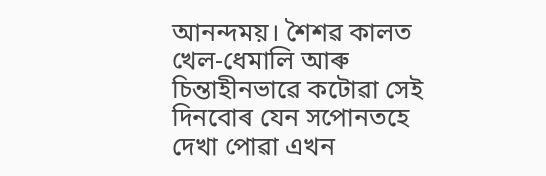আনন্দময়। শৈশৱ কালত খেল-ধেমালি আৰু চিন্তাহীনভাৱে কটোৱা সেই দিনবোৰ যেন সপোনতহে দেখা পোৱা এখন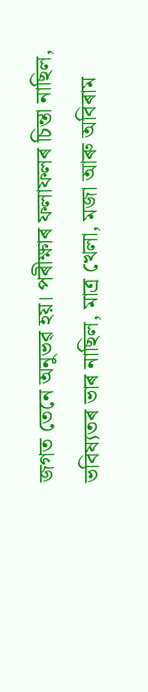জগত তেনে অনুভৱ হয়। পৰীক্ষাৰ ফলাফলৰ চিন্তা নাছিল, ভবিষ্যতৰ ভাৰ নাছিল, মাত্ৰ খেলা, মজা আৰু অবিৰাম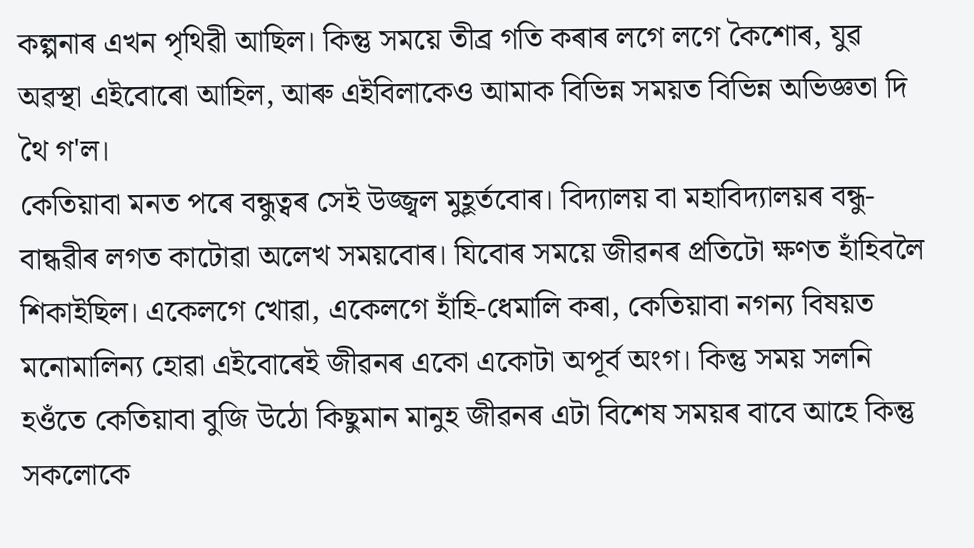কল্পনাৰ এখন পৃথিৱী আছিল। কিন্তু সময়ে তীব্ৰ গতি কৰাৰ লগে লগে কৈশোৰ, যুৱ অৱস্থা এইবোৰো আহিল, আৰু এইবিলাকেও আমাক বিভিন্ন সময়ত বিভিন্ন অভিজ্ঞতা দি থৈ গ'ল।
কেতিয়াবা মনত পৰে বন্ধুত্বৰ সেই উজ্জ্বল মুহূর্তবোৰ। বিদ্যালয় বা মহাবিদ্যালয়ৰ বন্ধু-বান্ধৱীৰ লগত কাটোৱা অলেখ সময়বোৰ। যিবোৰ সময়ে জীৱনৰ প্ৰতিটো ক্ষণত হাঁহিবলৈ শিকাইছিল। একেলগে খোৱা, একেলগে হাঁহি-ধেমালি কৰা, কেতিয়াবা নগন্য বিষয়ত মনোমালিন্য হোৱা এইবোৰেই জীৱনৰ একো একোটা অপূৰ্ব অংগ। কিন্তু সময় সলনি হওঁতে কেতিয়াবা বুজি উঠো কিছুমান মানুহ জীৱনৰ এটা বিশেষ সময়ৰ বাবে আহে কিন্তু সকলোকে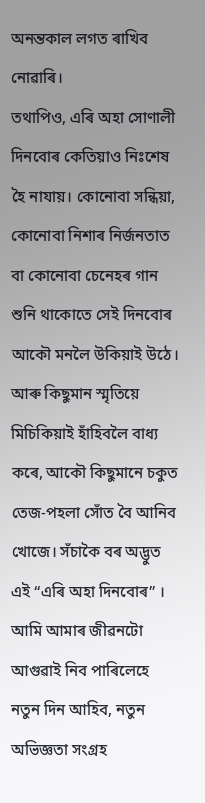অনন্তকাল লগত ৰাখিব নোৱাৰি।
তথাপিও, এৰি অহা সোণালী দিনবোৰ কেতিয়াও নিঃশেষ হৈ নাযায়। কোনোবা সন্ধিয়া, কোনোবা নিশাৰ নিৰ্জনতাত বা কোনোবা চেনেহৰ গান শুনি থাকোতে সেই দিনবোৰ আকৌ মনলৈ উকিয়াই উঠে। আৰু কিছুমান স্মৃতিয়ে মিচিকিয়াই হাঁহিবলৈ বাধ্য কৰে, আকৌ কিছুমানে চকুত তেজ-পহলা সোঁত বৈ আনিব খোজে। সঁচাকৈ বৰ অদ্ভুত এই “এৰি অহা দিনবোৰ” ।
আমি আমাৰ জীৱনটো আগুৱাই নিব পাৰিলেহে নতুন দিন আহিব, নতুন অভিজ্ঞতা সংগ্ৰহ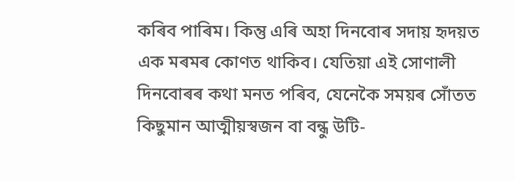কৰিব পাৰিম। কিন্তু এৰি অহা দিনবোৰ সদায় হৃদয়ত এক মৰমৰ কোণত থাকিব। যেতিয়া এই সোণালী দিনবোৰৰ কথা মনত পৰিব, যেনেকৈ সময়ৰ সোঁতত কিছুমান আত্মীয়স্বজন বা বন্ধু উটি-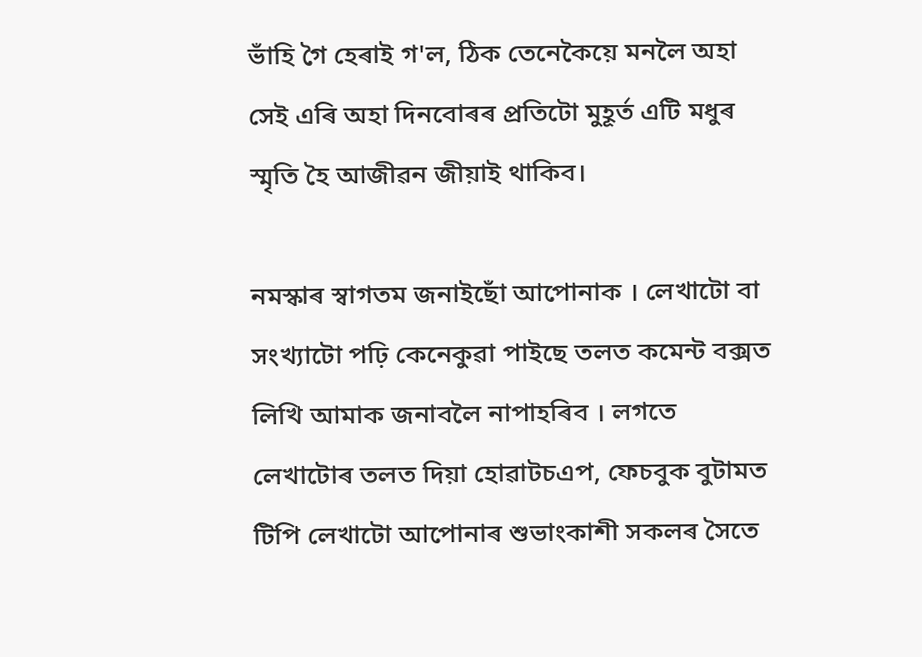ভাঁহি গৈ হেৰাই গ'ল, ঠিক তেনেকৈয়ে মনলৈ অহা সেই এৰি অহা দিনবোৰৰ প্ৰতিটো মুহূর্ত এটি মধুৰ স্মৃতি হৈ আজীৱন জীয়াই থাকিব।

নমস্কাৰ স্বাগতম জনাইছোঁ আপোনাক । লেখাটো বা সংখ্যাটো পঢ়ি কেনেকুৱা পাইছে তলত কমেন্ট বক্সত লিখি আমাক জনাবলৈ নাপাহৰিব । লগতে লেখাটোৰ তলত দিয়া হোৱাটচএপ, ফেচবুক বুটামত টিপি লেখাটো আপোনাৰ শুভাংকাশী সকলৰ সৈতে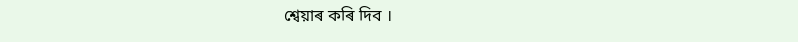শ্বেয়াৰ কৰি দিব ।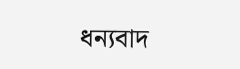ধন্যবাদ